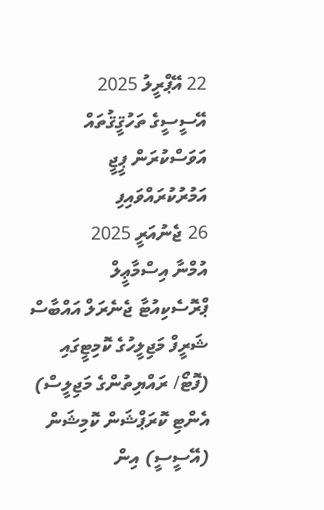22 އޭޕްރީލު 2025
އޭސީސީގެ ތަހުޤީޤުތައް އަވަސްކުރަން ޕީޖީ އަމުރުކުރައްވައިފި
26 ޖެނުއަރީ 2025
އުމްނާ އިސްމާޢީލް
ޕްރޮސެކިއުޓާ ޖެނެރަލް އައްބާސް ޝަރީފް މަޖިލީހުގެ ކޮމިޓީގައި (ފޮޓޯ/ ރައްޔިތުންގެ މަޖިލީސް)
އެންޓި ކޮރަޕްޝަން ކޮމިޝަން (އޭސީސީ) އިން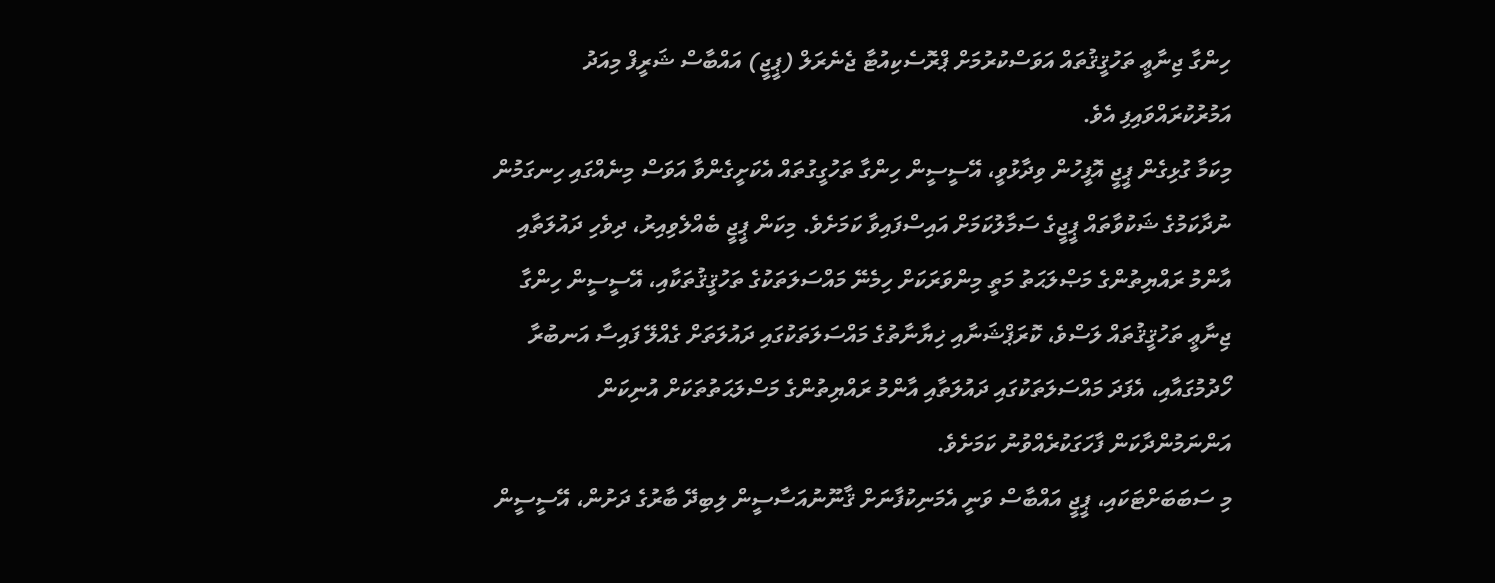ހިންގާ ޖިނާޢީ ތަހުޤީޤުތައް އަވަސްކުރުމަށް ޕްރޮސެކިއުޓާ ޖެނެރަލް (ޕީޖީ) އައްބާސް ޝަރީފް މިއަދު އަމުރުކުރައްވައިފި އެވެ.
މިކަމާ ގުޅިގެން ޕީޖީ އޮފީހުން ވިދާޅުވީ، އޭސީސީން ހިންގާ ތަހުގީގުތައް އެކަށީގެންވާ އަވަސް މިނެއްގައި ހިނގަމުން ނުދާކަމުގެ ޝަކުވާތައް ޕީޖީގެ ސަމާލުކަމަށް އައިސްފައިވާ ކަމަށެވެ. މިކަން ޕީޖީ ބެއްލެވިއިރު، ދިވެހި ދައުލަތާއި އާންމު ރައްޔިތުންގެ މަޞްލަޙަތު މަތީ މިންވަރަކަށް ހިމެނޭ މައްސަލަތަކުގެ ތަހުޤީޤުތަކާއި، އޭސީސީން ހިންގާ ޖިނާޢީ ތަހުޤީޤުތައް ލަސްވެ، ކޮރަޕްޝަނާއި ޚިޔާނާތުގެ މައްސަލަތަކުގައި ދައުލަތަށް ގެއްލޭ ފައިސާ އަނބުރާ ހޯދުމުގައާއި، އެފަދަ މައްސަލަތަކުގައި ދައުލަތާއި އާންމު ރައްޔިތުންގެ މަސްލަޙަތުތަކަށް އުނިކަން އަންނަމުންދާކަން ފާހަގަކުރެއްވުނު ކަމަށެވެ.
މި ސަބަބަށްޓަކައި، ޕީޖީ އައްބާސް ވަނީ އެމަނިކުފާނަށް ޤާނޫނުއަސާސީން ލިބިދޭ ބާރުގެ ދަށުން، އޭސީސީން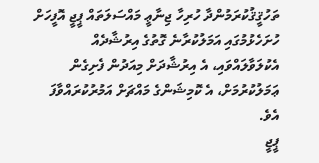ތަހުޤީޤުކުރަމުންދާ ހުރިހާ ޖިނާޢީ މައްސަލަތައް ޕީޖީ އޮފީހަށް ހުށަހެޅުމުގައި އަމަލުކުރާނެ ގޮތުގެ އިރުޝާދެއް އެކުލަވާލައްވައި، އެ އިރުޝާދަށް މިއަދުން ފެށިގެން ޢަމަލުކުރުމަށް، އެ ކޮމިޝަންގެ މައްޗަށް އަމުރުކުރައްވާފަ އެވެ.
ޕީޖީ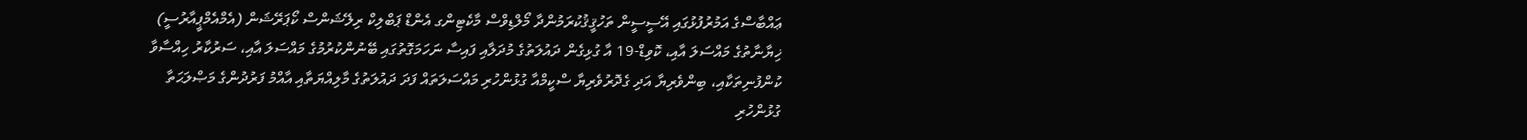ޢައްބާސްގެ އަމުރުފުޅުގައި އޭސީސީން ތަހުޤީޤުކުރަމުންދާ މޯލްޑިވްސް މާކެޓިންގ އެންޑް ޕަބްލިކް ރިލޭޝަންސް ކޯޕަރޭޝަން (އެމްއެމްޕީއާރުސީ) ޚިޔާނާތުގެ މައްސަލަ އާއި، ކޮވިޑް-19 އާ ގުޅިގެން ދައުލަތުގެ މުދަލާއި ފައިސާ ނަހަމަގޮތުގައި ބޭނުންކުރުމުގެ މައްސަލަ އާއި، ސަރުކާރު ހިއްސާވާ ކުންފުނިތަކާއި، ބިންވެރިޔާ އަދި ގެދޮރުވެރިޔާ ސްކީމްއާ ގުޅުންހުރި މައްސަލަތައް ފަދަ ދައުލަތުގެ މާލިއްޔަތާއި އާއްމު ފަރުދުންގެ މަޞްލަޙަތާ ގުޅުންހުރި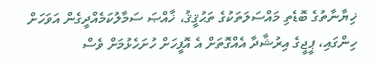ޚިޔާނާތުގެ ބޮޑެތި މައްސަލަތަކުގެ ތަޙުޤީޤު، ޚާއްޞަ ސަމާލުކަމެއްދީގެން އަވަހަށް ހިންގައި، ޕީޖީގެ އިރުޝާދާ އެއްގޮތަށް އެ އޮފީހަށް ހުށަހެޅުމަށް ވެސް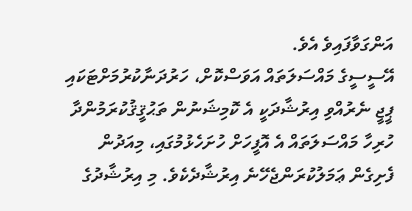އަންގަވާފައިވެ އެވެ.
އޭސީސީގެ މައްސަލަތައް އަވަސްކޮށް، ހަރުދަނާކުރުމަށްޓަކައި ޕީޖީ ނެރުއްވި އިރުޝާދަކީ އެ ކޮމިޝަނުން ތަޙުޤީޤުކުރަމުންދާ ހުރިހާ މައްސަލަތައް އެ އޮފީހަށް ހުށަހެޅުމުގައި، މިއަދުން ފެށިގެން ޢަމަލުކުރަންޖެހޭނެ އިރުޝާދެކެވެ. މި އިރުޝާދުގެ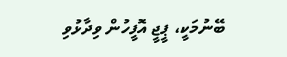ބޭނުމަކީ، ޕީޖީ އޮފީހުން ވިދާޅުވި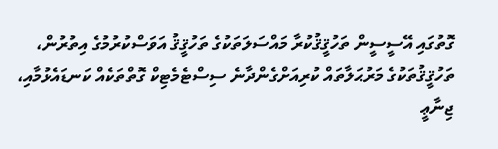ގޮތުގައި އޭސީސީން ތަހުޤީޤުކުރާ މައްސަލަތަކުގެ ތަހުޤީޤު އަވަސްކުރުމުގެ އިތުރުން، ތަހުޤީޤުތަކުގެ މަރުޙަލާތައް ކުރިއަށްގެންދާނެ ސިސްޓެމެޓިކް ގޮތްތަކެއް ކަނޑައެޅުމާއި، ޖިނާޢީ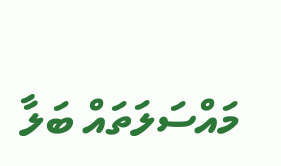މައްސަލަތައް ބަލާ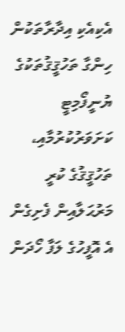އެކިއެކި އިދާރާތަކުން ހިންގާ ތަހުޤީޤުތަކުގެ ޔުނީފޯމިޓީ ކަށަވަރުކުރުމާއި، ތަހުޤީޤުގެ ކުރީ މަރުޙަލާއިން ފެށިގެން އެ އޮފީހުގެ ލަފާ ހޯދަން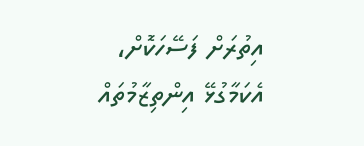އިތުރަށް ފަސޭހަކޮށް، އެކަމާގުޅޭ އިންތިޒާމުތައް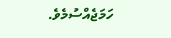ހަމަޖެއްސުމެވެ.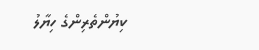ކިޔުންތެރިންގެ ހިޔާލު